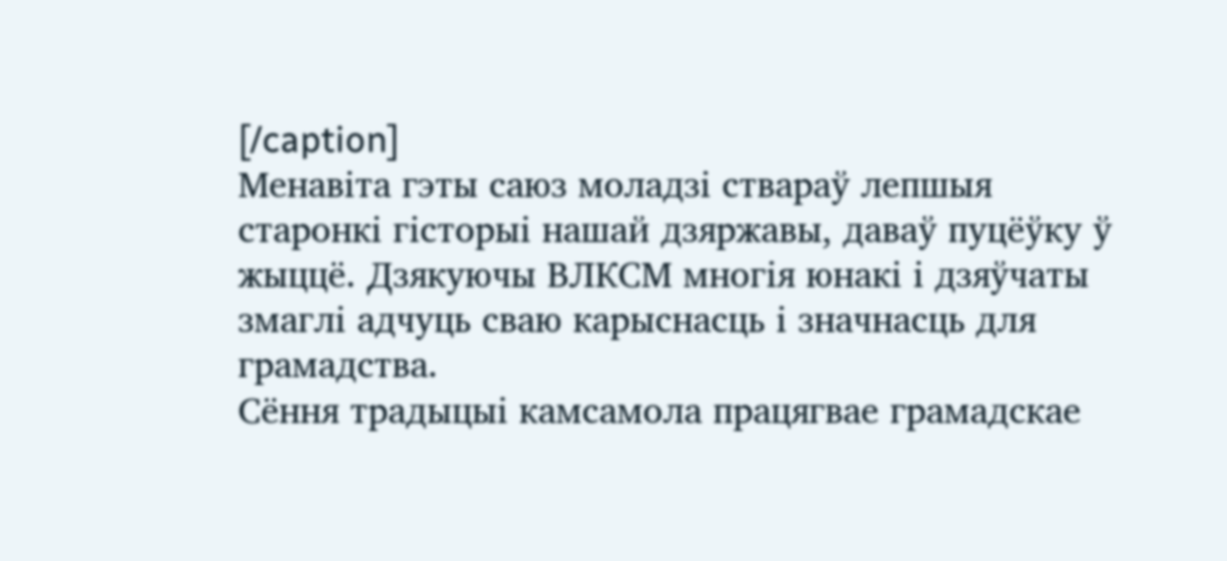[/caption]
Менавіта гэты саюз моладзі ствараў лепшыя старонкі гісторыі нашай дзяржавы, даваў пуцёўку ў жыццё. Дзякуючы ВЛКСМ многія юнакі і дзяўчаты змаглі адчуць сваю карыснасць і значнасць для грамадства.
Сёння традыцыі камсамола працягвае грамадскае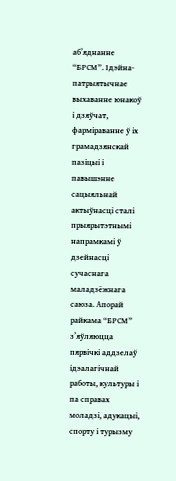аб’яднанне “БРСМ”. Ідэйна-патрыятычнае выхаванне юнакоў і дзяўчат, фарміраванне ў іх грамадзянскай пазіцыі і павышэнне сацыяльнай актыўнасці сталі прыярытэтнымі напрамкамі ў дзейнасці сучаснага маладзёжнага саюза. Апорай райкама “БРСМ” з’яўляюцца пярвічкі аддзелаў ідэалагічнай работы, культуры і па справах моладзі, адукацыі, спорту і турызму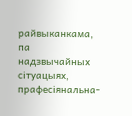райвыканкама, па надзвычайных сітуацыях, прафесіянальна-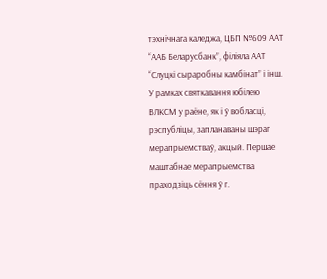тэхнічнага каледжа, ЦБП №609 ААТ “ААБ Беларусбанк”, філіяла ААТ “Слуцкі сыраробны камбінат” і інш. У рамках святкавання юбілею ВЛКСМ у раёне, як і ў вобласці, рэспубліцы, запланаваны шэраг мерапрыемстваў, акцый. Першае маштабнае мерапрыемства праходзіць сёння ў г.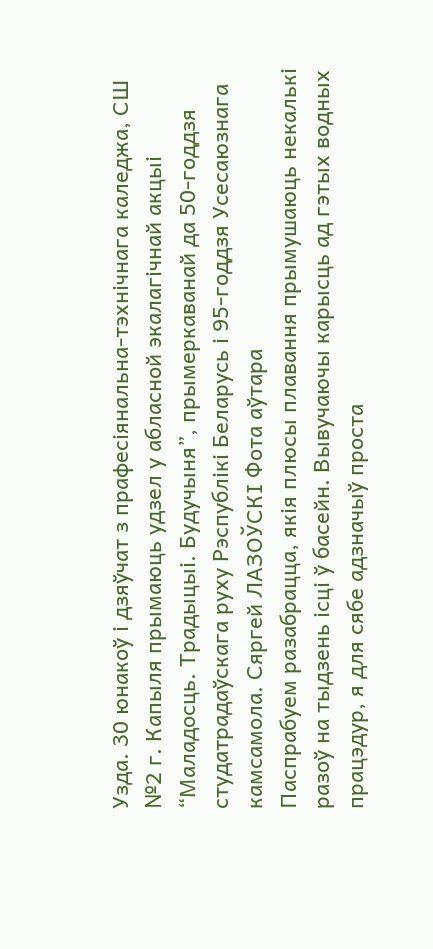Узда. 30 юнакоў і дзяўчат з прафесіянальна-тэхнічнага каледжа, СШ №2 г. Капыля прымаюць удзел у абласной экалагічнай акцыі “Маладосць. Традыцыі. Будучыня”, прымеркаванай да 50-годдзя студатрадаўскага руху Рэспублікі Беларусь і 95-годдзя Усесаюзнага камсамола. Сяргей ЛАЗОЎСКІ Фота аўтара
Паспрабуем разабрацца, якія плюсы плавання прымушаюць некалькі разоў на тыдзень ісці ў басейн. Вывучаючы карысць ад гэтых водных працэдур, я для сябе адзначыў проста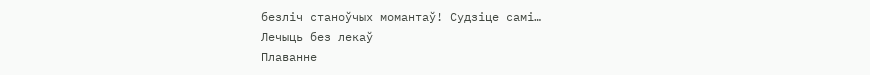безліч станоўчых момантаў! Судзіце самі…
Лечыць без лекаў
Плаванне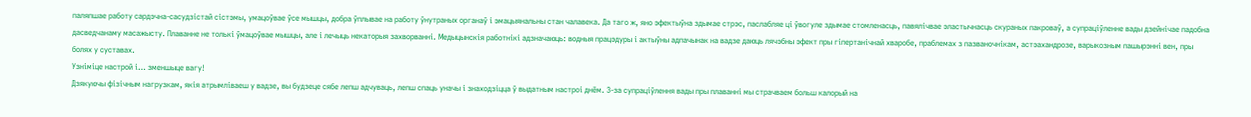паляпшае работу сардэчна-сасудзістай сістэмы, умацоўвае ўсе мышцы, добра ўплывае на работу ўнутраных органаў і эмацыянальны стан чалавека. Да таго ж, яно эфектыўна здымае стрэс, паслабляе ці ўвогуле здымае стомленасць, павялічвае эластычнасць скураных пакроваў, а супраціўленне вады дзейнічае падобна дасведчанаму масажысту. Плаванне не толькі ўмацоўвае мышцы, але і лечыць некаторыя захворванні. Медыцынскія работнікі адзначаюць: водныя працэдуры і актыўны адпачынак на вадзе даюць лячэбны эфект пры гіпертанічнай хваробе, праблемах з пазваночнікам, астэахандрозе, варыкозным пашырэнні вен, пры болях у суставах.
Узніміце настрой і… зменшыце вагу!
Дзякуючы фізічным нагрузкам, якія атрымліваеш у вадзе, вы будзеце сябе лепш адчуваць, лепш спаць уначы і знаходзіцца ў выдатным настроі днём. З-за супраціўлення вады пры плаванні мы страчваем больш калорый на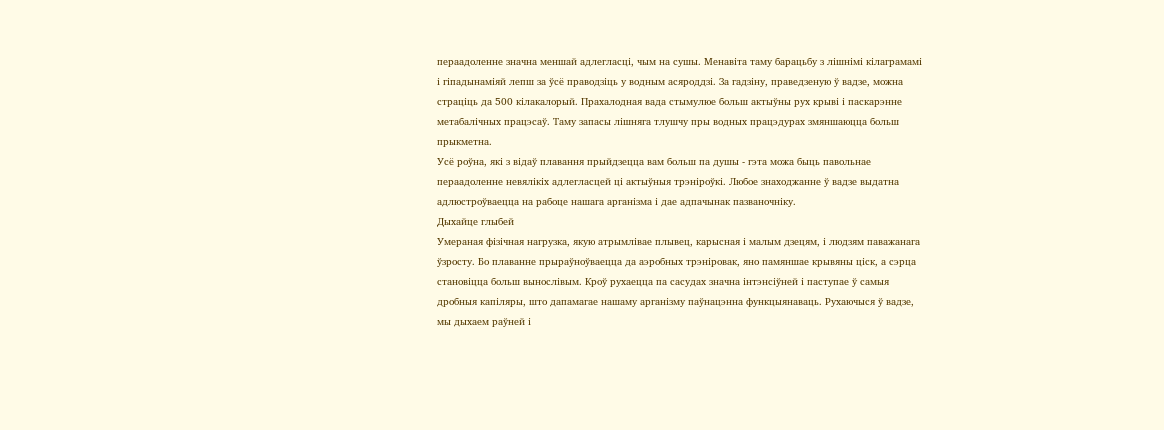пераадоленне значна меншай адлегласці, чым на сушы. Менавіта таму барацьбу з лішнімі кілаграмамі і гіпадынаміяй лепш за ўсё праводзіць у водным асяроддзі. За гадзіну, праведзеную ў вадзе, можна страціць да 500 кілакалорый. Прахалодная вада стымулюе больш актыўны рух крыві і паскарэнне метабалічных працэсаў. Таму запасы лішняга тлушчу пры водных працэдурах змяншаюцца больш прыкметна.
Усё роўна, які з відаў плавання прыйдзецца вам больш па душы - гэта можа быць павольнае пераадоленне невялікіх адлегласцей ці актыўныя трэніроўкі. Любое знаходжанне ў вадзе выдатна адлюстроўваецца на рабоце нашага арганізма і дае адпачынак пазваночніку.
Дыхайце глыбей
Умераная фізічная нагрузка, якую атрымлівае плывец, карысная і малым дзецям, і людзям паважанага ўзросту. Бо плаванне прыраўноўваецца да аэробных трэніровак, яно памяншае крывяны ціск, а сэрца становіцца больш вынослівым. Кроў рухаецца па сасудах значна інтэнсіўней і паступае ў самыя дробныя капіляры, што дапамагае нашаму арганізму паўнацэнна функцыянаваць. Рухаючыся ў вадзе, мы дыхаем раўней і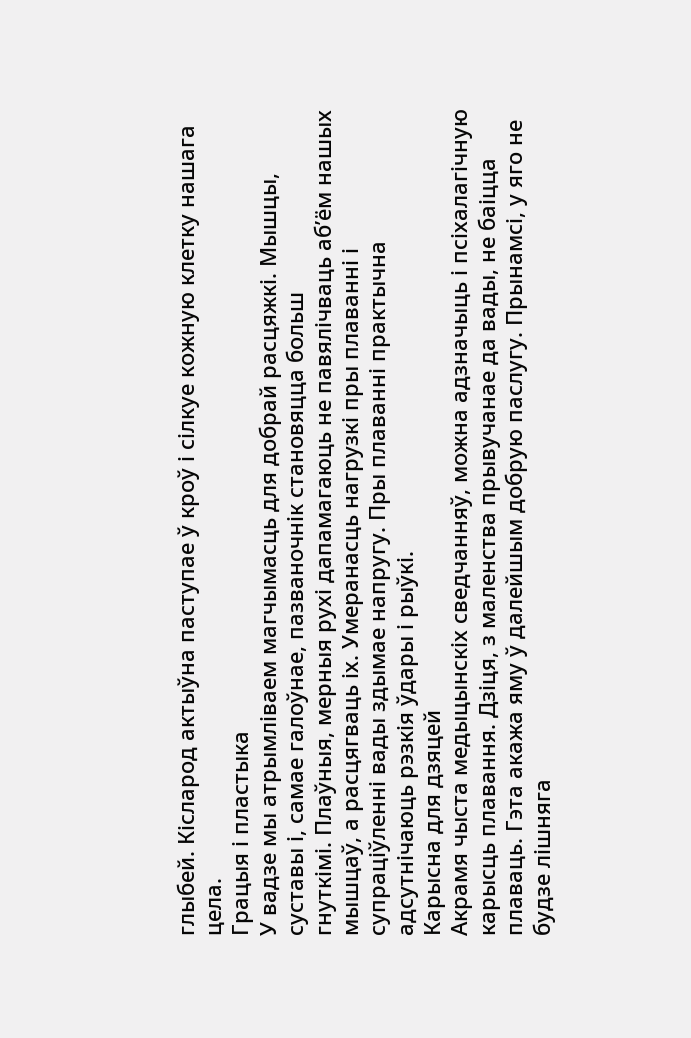глыбей. Кісларод актыўна паступае ў кроў і сілкуе кожную клетку нашага цела.
Грацыя і пластыка
У вадзе мы атрымліваем магчымасць для добрай расцяжкі. Мышцы, суставы і, самае галоўнае, пазваночнік становяцца больш
гнуткімі. Плаўныя, мерныя рухі дапамагаюць не павялічваць аб’ём нашых мышцаў, а расцягваць іх. Умеранасць нагрузкі пры плаванні і супраціўленні вады здымае напругу. Пры плаванні практычна адсутнічаюць рэзкія ўдары і рыўкі.
Карысна для дзяцей
Акрамя чыста медыцынскіх сведчанняў, можна адзначыць і псіхалагічную карысць плавання. Дзіця, з маленства прывучанае да вады, не баіцца плаваць. Гэта акажа яму ў далейшым добрую паслугу. Прынамсі, у яго не будзе лішняга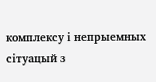комплексу і непрыемных сітуацый з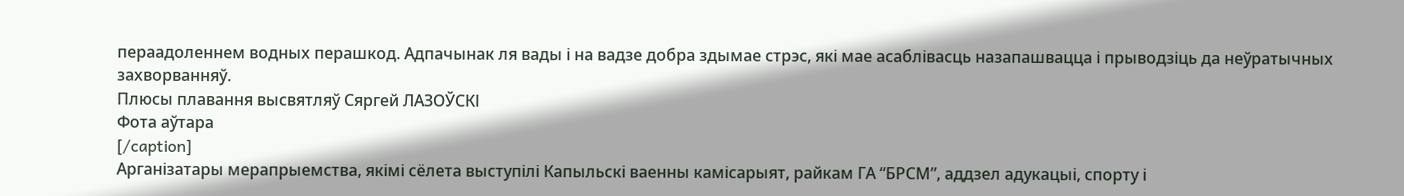пераадоленнем водных перашкод. Адпачынак ля вады і на вадзе добра здымае стрэс, які мае асаблівасць назапашвацца і прыводзіць да неўратычных захворванняў.
Плюсы плавання высвятляў Сяргей ЛАЗОЎСКІ
Фота аўтара
[/caption]
Арганізатары мерапрыемства, якімі сёлета выступілі Капыльскі ваенны камісарыят, райкам ГА “БРСМ”, аддзел адукацыі, спорту і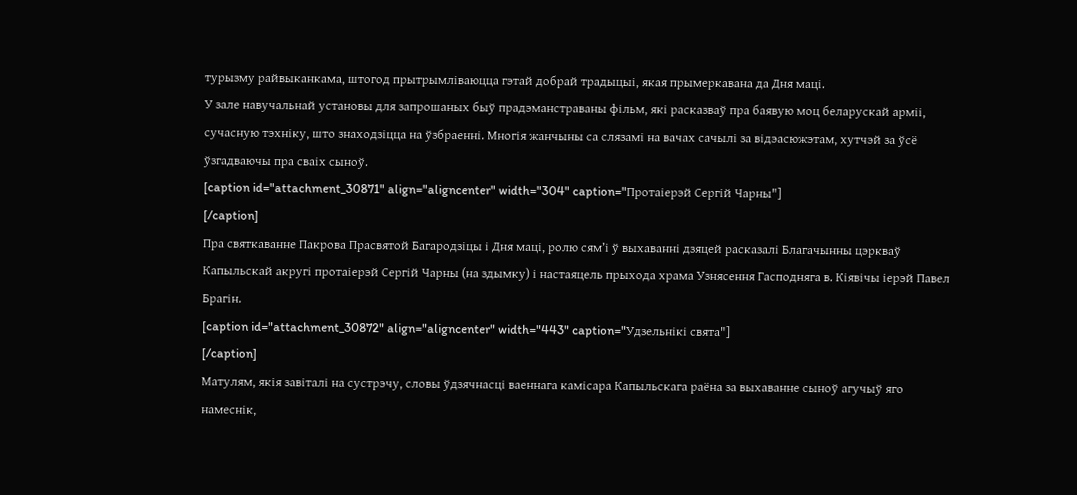турызму райвыканкама, штогод прытрымліваюцца гэтай добрай традыцыі, якая прымеркавана да Дня маці.
У зале навучальнай установы для запрошаных быў прадэманстраваны фільм, які расказваў пра баявую моц беларускай арміі, сучасную тэхніку, што знаходзіцца на ўзбраенні. Многія жанчыны са слязамі на вачах сачылі за відэасюжэтам, хутчэй за ўсё ўзгадваючы пра сваіх сыноў.
[caption id="attachment_30871" align="aligncenter" width="304" caption="Протаіерэй Сергій Чарны"]
[/caption]
Пра святкаванне Пакрова Прасвятой Багародзіцы і Дня маці, ролю сям’і ў выхаванні дзяцей расказалі Благачынны цэркваў Капыльскай акругі протаіерэй Сергій Чарны (на здымку) і настаяцель прыхода храма Узнясення Гасподняга в. Кіявічы іерэй Павел Брагін.
[caption id="attachment_30872" align="aligncenter" width="443" caption="Удзельнікі свята"]
[/caption]
Матулям, якія завіталі на сустрэчу, словы ўдзячнасці ваеннага камісара Капыльскага раёна за выхаванне сыноў агучыў яго намеснік,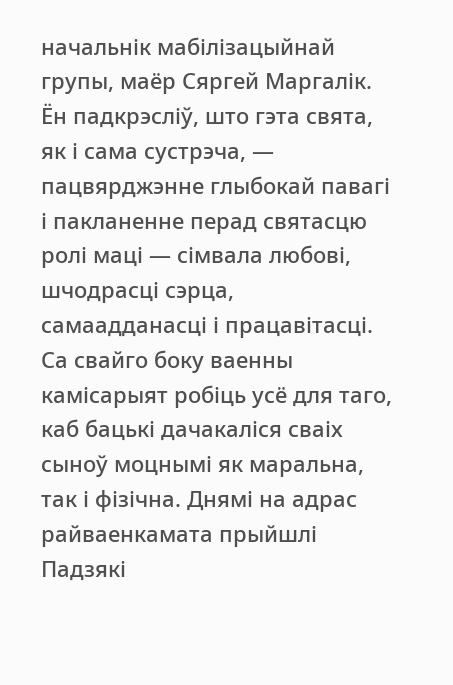начальнік мабілізацыйнай групы, маёр Сяргей Маргалік. Ён падкрэсліў, што гэта свята, як і сама сустрэча, — пацвярджэнне глыбокай павагі і пакланенне перад святасцю ролі маці — сімвала любові, шчодрасці сэрца, самаадданасці і працавітасці. Са свайго боку ваенны камісарыят робіць усё для таго, каб бацькі дачакаліся сваіх сыноў моцнымі як маральна, так і фізічна. Днямі на адрас райваенкамата прыйшлі Падзякі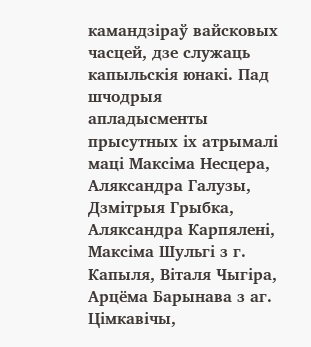камандзіраў вайсковых часцей, дзе служаць капыльскія юнакі. Пад шчодрыя апладысменты прысутных іх атрымалі маці Максіма Несцера, Аляксандра Галузы, Дзмітрыя Грыбка, Аляксандра Карпялені, Максіма Шульгі з г. Капыля, Віталя Чыгіра, Арцёма Барынава з аг. Цімкавічы,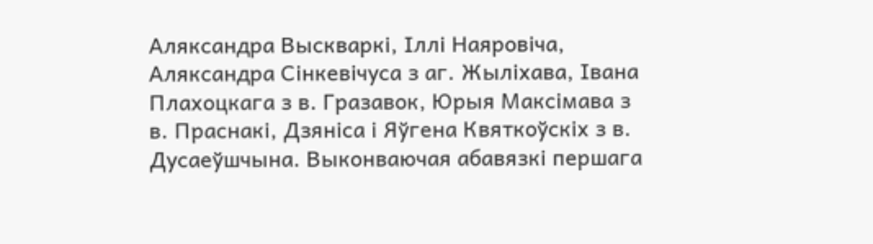Аляксандра Выскваркі, Іллі Наяровіча, Аляксандра Сінкевічуса з аг. Жыліхава, Івана Плахоцкага з в. Гразавок, Юрыя Максімава з в. Праснакі, Дзяніса і Яўгена Квяткоўскіх з в. Дусаеўшчына. Выконваючая абавязкі першага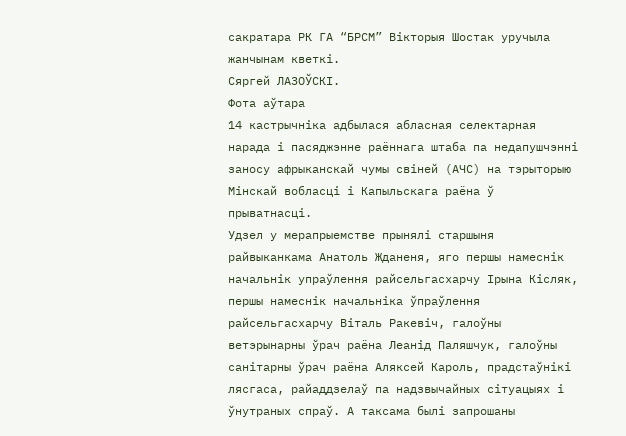сакратара РК ГА “БРСМ” Вікторыя Шостак уручыла жанчынам кветкі.
Сяргей ЛАЗОЎСКІ.
Фота аўтара
14 кастрычніка адбылася абласная селектарная нарада і пасяджэнне раённага штаба па недапушчэнні заносу афрыканскай чумы свіней (АЧС) на тэрыторыю Мінскай вобласці і Капыльскага раёна ў прыватнасці.
Удзел у мерапрыемстве прынялі старшыня райвыканкама Анатоль Жданеня, яго першы намеснік начальнік упраўлення райсельгасхарчу Ірына Кісляк, першы намеснік начальніка ўпраўлення райсельгасхарчу Віталь Ракевіч, галоўны ветэрынарны ўрач раёна Леанід Паляшчук, галоўны санітарны ўрач раёна Аляксей Кароль, прадстаўнікі лясгаса, райаддзелаў па надзвычайных сітуацыях і ўнутраных спраў. А таксама былі запрошаны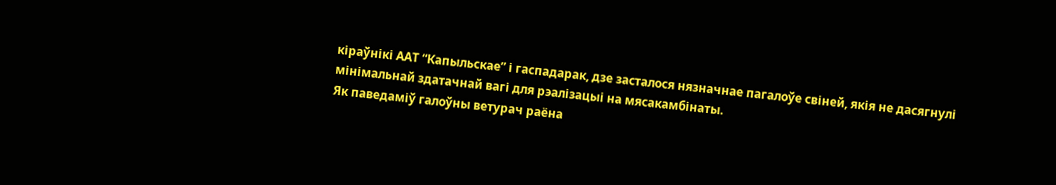кіраўнікі ААТ “Капыльскае” і гаспадарак, дзе засталося нязначнае пагалоўе свіней, якія не дасягнулі мінімальнай здатачнай вагі для рэалізацыі на мясакамбінаты.
Як паведаміў галоўны ветурач раёна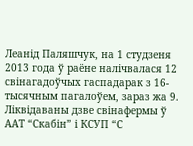Леанід Паляшчук, на 1 студзеня 2013 года ў раёне налічвалася 12 свінагадоўчых гаспадарак з 16-тысячным пагалоўем, зараз жа 9. Ліквідаваны дзве свінафермы ў ААТ “Скабін” і КСУП “С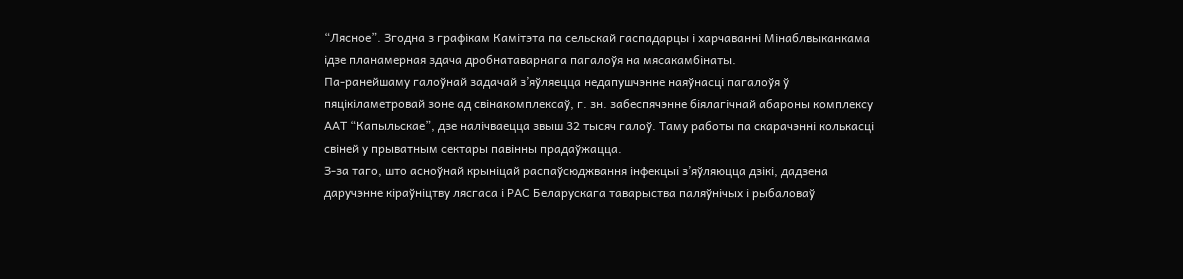“Лясное”. Згодна з графікам Камітэта па сельскай гаспадарцы і харчаванні Мінаблвыканкама ідзе планамерная здача дробнатаварнага пагалоўя на мясакамбінаты.
Па-ранейшаму галоўнай задачай з’яўляецца недапушчэнне наяўнасці пагалоўя ў пяцікіламетровай зоне ад свінакомплексаў, г. зн. забеспячэнне біялагічнай абароны комплексу ААТ “Капыльскае”, дзе налічваецца звыш 32 тысяч галоў. Таму работы па скарачэнні колькасці свіней у прыватным сектары павінны прадаўжацца.
З-за таго, што асноўнай крыніцай распаўсюджвання інфекцыі з’яўляюцца дзікі, дадзена даручэнне кіраўніцтву лясгаса і РАС Беларускага таварыства паляўнічых і рыбаловаў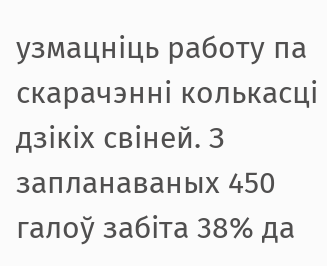узмацніць работу па скарачэнні колькасці дзікіх свіней. З запланаваных 450 галоў забіта 38% да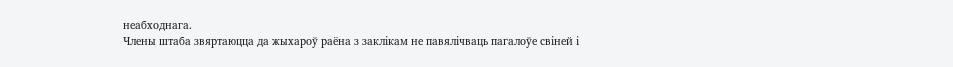неабходнага.
Члены штаба звяртаюцца да жыхароў раёна з заклікам не павялічваць пагалоўе свіней і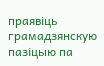праявіць грамадзянскую пазіцыю па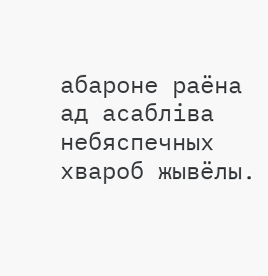абароне раёна ад асабліва небяспечных хвароб жывёлы.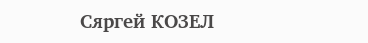Сяргей КОЗЕЛ